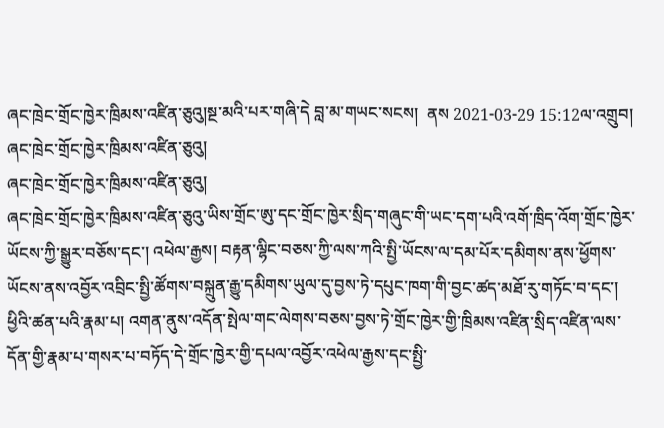ཞང་ཁྲེང་གྲོང་ཁྱེར་ཁྲིམས་འཛིན་ཅུའུ།སྔ་མའི་པར་གཞི་དེ བླ་མ་གཡང་སངས།  ནས 2021-03-29 15:12ལ་འགྲུབ།
ཞང་ཁྲེང་གྲོང་ཁྱེར་ཁྲིམས་འཛིན་ཅུའུ།
ཞང་ཁྲེང་གྲོང་ཁྱེར་ཁྲིམས་འཛིན་ཅུའུ།
ཞང་ཁྲེང་གྲོང་ཁྱེར་ཁྲིམས་འཛིན་ཅུའུ་ཡིས་གྲོང་ཨུ་དང་གྲོང་ཁྱེར་སྲིད་གཞུང་གི་ཡང་དག་པའི་འགོ་ཁྲིད་འོག་གྲོང་ཁྱེར་ཡོངས་ཀྱི་སྒྱུར་བཅོས་དང་། འཕེལ་རྒྱས། བརྟན་ལྷིང་བཅས་ཀྱི་ལས་ཀའི་སྤྱི་ཡོངས་ལ་དམ་པོར་དམིགས་ནས་ཕྱོགས་ཡོངས་ནས་འབྱོར་འབྲིང་སྤྱི་ཚོགས་བསྐྲུན་རྒྱུ་དམིགས་ཡུལ་དུ་བྱས་ཏེ་དཔུང་ཁག་གི་བྱང་ཚད་མཐོ་རུ་གཏོང་བ་དང་། ཕྱིའི་ཚན་པའི་རྣམ་པ། འགན་ནུས་འདོན་སྤེལ་གང་ལེགས་བཅས་བྱས་ཏེ་གྲོང་ཁྱེར་གྱི་ཁྲིམས་འཛིན་སྲིད་འཛིན་ལས་དོན་གྱི་རྣམ་པ་གསར་པ་བཏོད་དེ་གྲོང་ཁྱེར་གྱི་དཔལ་འབྱོར་འཕེལ་རྒྱས་དང་སྤྱི་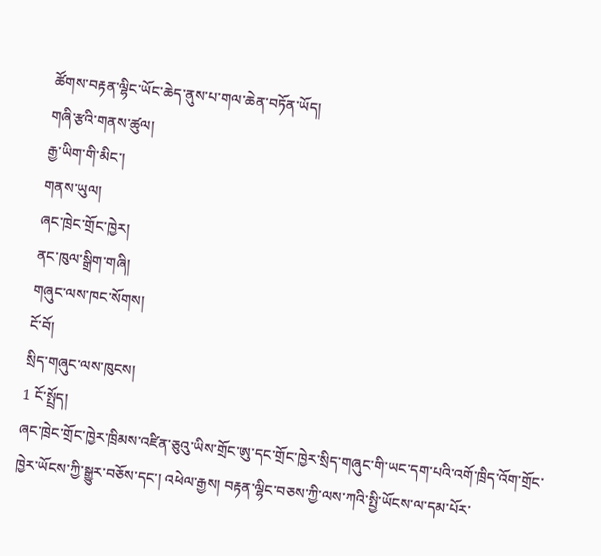ཚོགས་བརྟན་ལྷིང་ཡོང་ཆེད་ནུས་པ་གལ་ཆེན་བཏོན་ཡོད།
གཞི་རྩའི་གནས་ཚུལ།
རྒྱ་ཡིག་གི་མིང་།
གནས་ཡུལ།
ཞང་ཁྲེང་གྲོང་ཁྱེར།
ནང་ཁུལ་སྒྲིག་གཞི།
གཞུང་ལས་ཁང་སོགས།
ངོ་བོ།
སྲིད་གཞུང་ལས་ཁུངས།
1 ངོ་སྤྲོད།
ཞང་ཁྲེང་གྲོང་ཁྱེར་ཁྲིམས་འཛིན་ཅུའུ་ཡིས་གྲོང་ཨུ་དང་གྲོང་ཁྱེར་སྲིད་གཞུང་གི་ཡང་དག་པའི་འགོ་ཁྲིད་འོག་གྲོང་ཁྱེར་ཡོངས་ཀྱི་སྒྱུར་བཅོས་དང་། འཕེལ་རྒྱས། བརྟན་ལྷིང་བཅས་ཀྱི་ལས་ཀའི་སྤྱི་ཡོངས་ལ་དམ་པོར་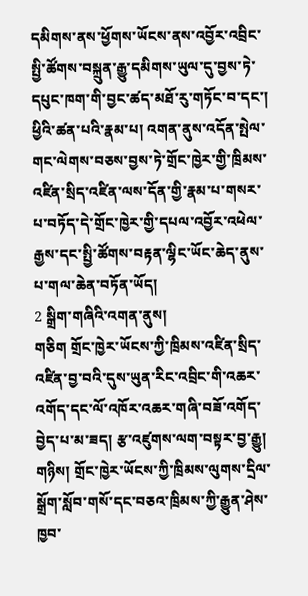དམིགས་ནས་ཕྱོགས་ཡོངས་ནས་འབྱོར་འབྲིང་སྤྱི་ཚོགས་བསྐྲུན་རྒྱུ་དམིགས་ཡུལ་དུ་བྱས་ཏེ་དཔུང་ཁག་གི་བྱང་ཚད་མཐོ་རུ་གཏོང་བ་དང་། ཕྱིའི་ཚན་པའི་རྣམ་པ། འགན་ནུས་འདོན་སྤེལ་གང་ལེགས་བཅས་བྱས་ཏེ་གྲོང་ཁྱེར་གྱི་ཁྲིམས་འཛིན་སྲིད་འཛིན་ལས་དོན་གྱི་རྣམ་པ་གསར་པ་བཏོད་དེ་གྲོང་ཁྱེར་གྱི་དཔལ་འབྱོར་འཕེལ་རྒྱས་དང་སྤྱི་ཚོགས་བརྟན་ལྷིང་ཡོང་ཆེད་ནུས་པ་གལ་ཆེན་བཏོན་ཡོད།
2 སྒྲིག་གཞིའི་འགན་ནུས།
གཅིག གྲོང་ཁྱེར་ཡོངས་ཀྱི་ཁྲིམས་འཛིན་སྲིད་འཛིན་བྱ་བའི་དུས་ཡུན་རིང་འབྲིང་གི་འཆར་འགོད་དང་ལོ་འཁོར་འཆར་གཞི་བཟོ་འགོད་བྱེད་པ་མ་ཟད། རྩ་འཛུགས་ལག་བསྟར་བྱ་རྒྱུ།
གཉིས། གྲོང་ཁྱེར་ཡོངས་ཀྱི་ཁྲིམས་ལུགས་དྲིལ་སྒྲོག་སློབ་གསོ་དང་བཅའ་ཁྲིམས་ཀྱི་རྒྱུན་ཤེས་ཁྱབ་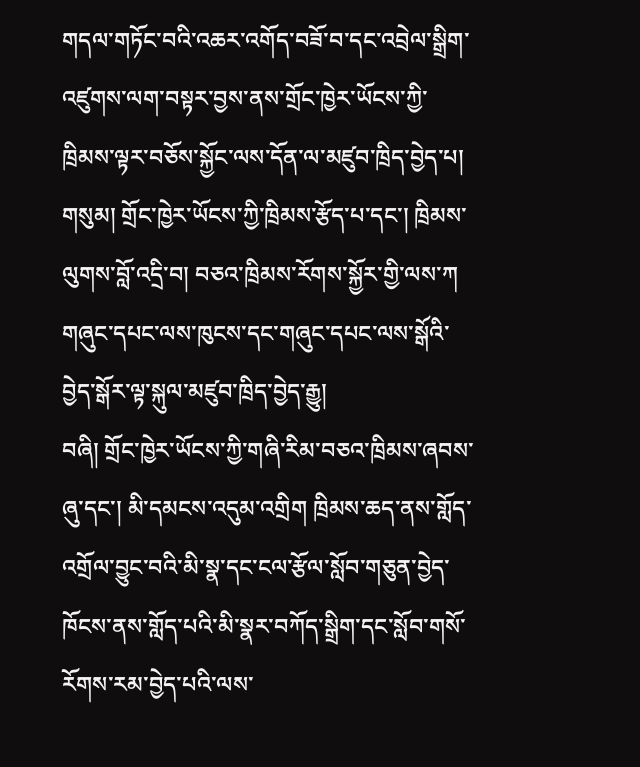གདལ་གཏོང་བའི་འཆར་འགོད་བཟོ་བ་དང་འབྲེལ་སྒྲིག་འཛུགས་ལག་བསྟར་བྱས་ནས་གྲོང་ཁྱེར་ཡོངས་ཀྱི་ཁྲིམས་ལྟར་བཅོས་སྐྱོང་ལས་དོན་ལ་མཛུབ་ཁྲིད་བྱེད་པ།
གསུམ། གྲོང་ཁྱེར་ཡོངས་ཀྱི་ཁྲིམས་རྩོད་པ་དང་། ཁྲིམས་ལུགས་བློ་འདྲི་བ། བཅའ་ཁྲིམས་རོགས་སྐྱོར་གྱི་ལས་ཀ གཞུང་དཔང་ལས་ཁུངས་དང་གཞུང་དཔང་ལས་སྒོའི་བྱེད་སྒོར་ལྟ་སྐུལ་མཛུབ་ཁྲིད་བྱེད་རྒྱུ།
བཞི། གྲོང་ཁྱེར་ཡོངས་ཀྱི་གཞི་རིམ་བཅའ་ཁྲིམས་ཞབས་ཞུ་དང་། མི་དམངས་འདུམ་འགྲིག ཁྲིམས་ཆད་ནས་གློད་འགྲོལ་བྱུང་བའི་མི་སྣ་དང་ངལ་རྩོལ་སློབ་གཅུན་བྱེད་ཁོངས་ནས་གློད་པའི་མི་སྣར་བཀོད་སྒྲིག་དང་སློབ་གསོ་རོགས་རམ་བྱེད་པའི་ལས་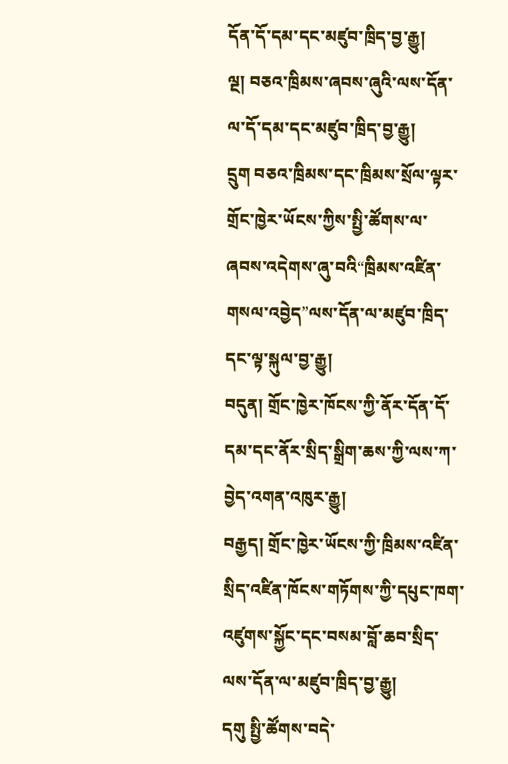དོན་དོ་དམ་དང་མཛུབ་ཁྲིད་བྱ་རྒྱུ།
ལྔ། བཅའ་ཁྲིམས་ཞབས་ཞུའི་ལས་དོན་ལ་དོ་དམ་དང་མཛུབ་ཁྲིད་བྱ་རྒྱུ།
དྲུག བཅའ་ཁྲིམས་དང་ཁྲིམས་སྲོལ་ལྟར་གྲོང་ཁྱེར་ཡོངས་ཀྱིས་སྤྱི་ཚོགས་ལ་ཞབས་འདེགས་ཞུ་བའི“ཁྲིམས་འཛིན་གསལ་འབྱེད”ལས་དོན་ལ་མཛུབ་ཁྲིད་དང་ལྟ་སྐུལ་བྱ་རྒྱུ།
བདུན། གྲོང་ཁྱེར་ཁོངས་ཀྱི་ནོར་དོན་དོ་དམ་དང་ནོར་སྲིད་སྒྲིག་ཆས་ཀྱི་ལས་ཀ་བྱེད་འགན་འཁུར་རྒྱུ།
བརྒྱད། གྲོང་ཁྱེར་ཡོངས་ཀྱི་ཁྲིམས་འཛིན་སྲིད་འཛིན་ཁོངས་གཏོགས་ཀྱི་དཔུང་ཁག་འཛུགས་སྐྱོང་དང་བསམ་བློ་ཆབ་སྲིད་ལས་དོན་ལ་མཛུབ་ཁྲིད་བྱ་རྒྱུ།
དགུ སྤྱི་ཚོགས་བདེ་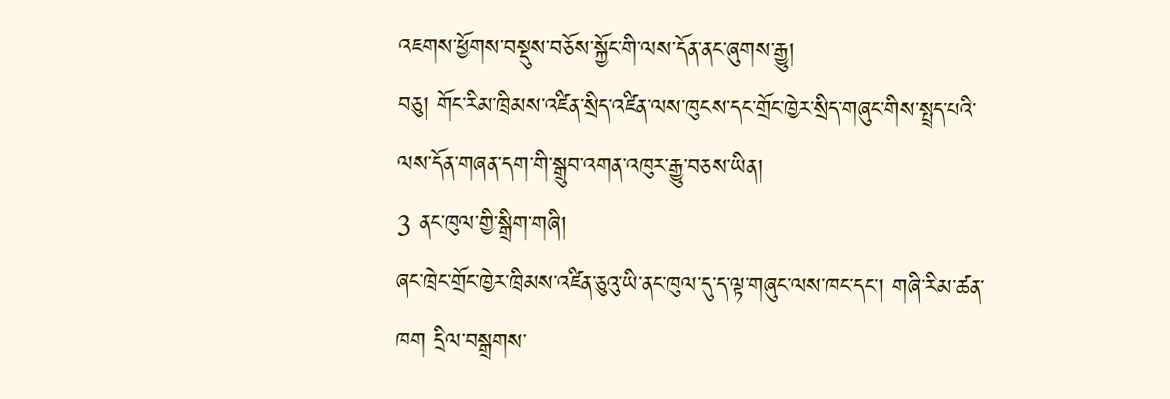འཇགས་ཕྱོགས་བསྡུས་བཅོས་སྐྱོང་གི་ལས་དོན་ནང་ཞུགས་རྒྱུ།
བཅུ། གོང་རིམ་ཁྲིམས་འཛིན་སྲིད་འཛིན་ལས་ཁུངས་དང་གྲོང་ཁྱེར་སྲིད་གཞུང་གིས་སྤྲད་པའི་ལས་དོན་གཞན་དག་གི་སྒྲུབ་འགན་འཁུར་རྒྱུ་བཅས་ཡིན།
3 ནང་ཁུལ་གྱི་སྒྲིག་གཞི།
ཞང་ཁྲེང་གྲོང་ཁྱེར་ཁྲིམས་འཛིན་ཅུའུ་ཡི་ནང་ཁུལ་དུ་ད་ལྟ་གཞུང་ལས་ཁང་དང་། གཞི་རིམ་ཚན་ཁག དྲིལ་བསྒྲགས་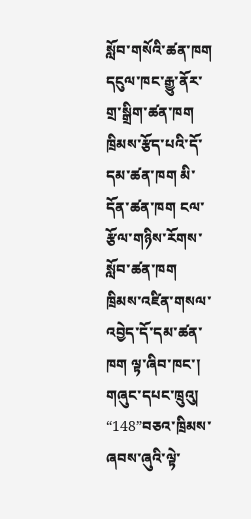སློབ་གསོའི་ཚན་ཁག དངུལ་ཁང་རྒྱུ་ནོར་གྲ་སྒྲིག་ཚན་ཁག ཁྲིམས་རྩོད་པའི་དོ་དམ་ཚན་ཁག མི་དོན་ཚན་ཁག ངལ་རྩོལ་གཉིས་རོགས་སློབ་ཚན་ཁག ཁྲིམས་འཛིན་གསལ་འབྱེད་དོ་དམ་ཚན་ཁག ལྟ་ཞིབ་ཁང་། གཞུང་དཔང་ཁྲུའུ། “148”བཅའ་ཁྲིམས་ཞབས་ཞུའི་ལྟེ་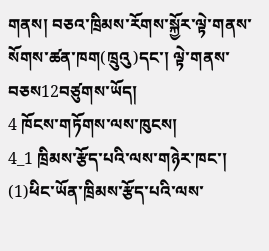གནས། བཅའ་ཁྲིམས་རོགས་སྐྱོར་ལྟེ་གནས་སོགས་ཚན་ཁག(ཁྲུའུ)དང་། ལྟེ་གནས་བཅས12བཙུགས་ཡོད།
4 ཁོངས་གཏོགས་ལས་ཁུངས།
4_1 ཁྲིམས་རྩོད་པའི་ལས་གཉེར་ཁང་།
(1)ཕིང་ཡོན་ཁྲིམས་རྩོད་པའི་ལས་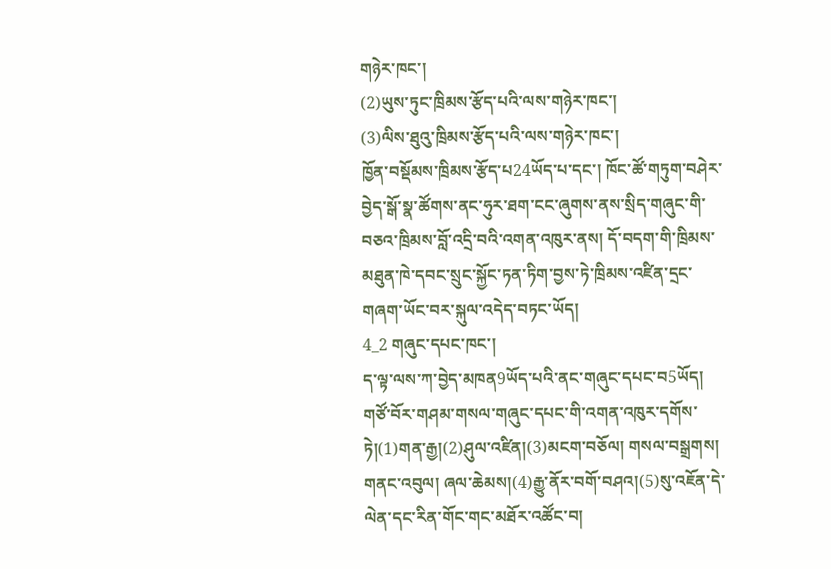གཉེར་ཁང་།
(2)ཡུས་ཏུང་ཁྲིམས་རྩོད་པའི་ལས་གཉེར་ཁང་།
(3)ལིས་ཐུའུ་ཁྲིམས་རྩོད་པའི་ལས་གཉེར་ཁང་།
ཁྱོན་བསྡོམས་ཁྲིམས་རྩོད་པ24ཡོད་པ་དང་། ཁོང་ཚོ་གཏུག་བཤེར་བྱེད་སྒོ་སྣ་ཚོགས་ནང་ཧུར་ཐག་ངང་ཞུགས་ནས་སྲིད་གཞུང་གི་བཅའ་ཁྲིམས་བློ་འདྲི་བའི་འགན་འཁུར་ནས། དོ་བདག་གི་ཁྲིམས་མཐུན་ཁེ་དབང་སྲུང་སྐྱོང་ཏན་ཏིག་བྱས་ཏེ་ཁྲིམས་འཛིན་དྲང་གཞག་ཡོང་བར་སྐུལ་འདེད་བཏང་ཡོད།
4_2 གཞུང་དཔང་ཁང་།
ད་ལྟ་ལས་ཀ་བྱེད་མཁན9ཡོད་པའི་ནང་གཞུང་དཔང་བ5ཡོད། གཙོ་བོར་གཤམ་གསལ་གཞུང་དཔང་གི་འགན་འཁུར་དགོས་ཏེ།(1)གན་རྒྱ།(2)ཤུལ་འཛིན།(3)མངག་བཅོལ། གསལ་བསྒྲགས། གནང་འབུལ། ཞལ་ཆེམས།(4)རྒྱུ་ནོར་བགོ་བཤའ།(5)སུ་འཇོན་དེ་ལེན་དང་རིན་གོང་གང་མཐོར་འཚོང་བ།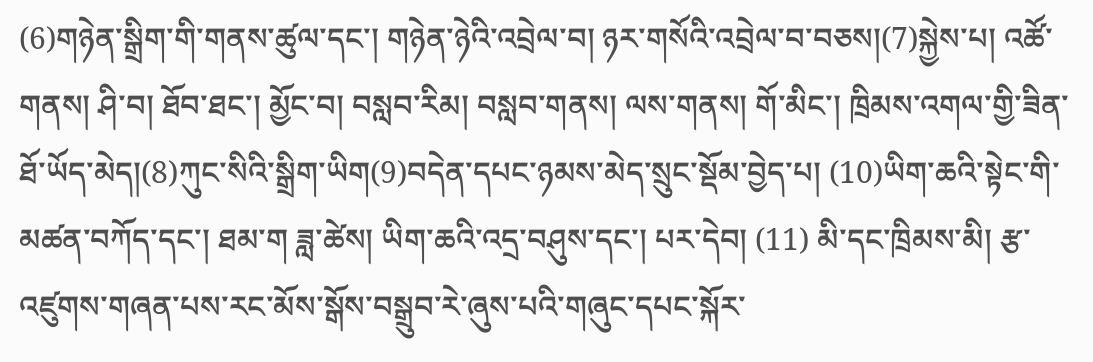(6)གཉེན་སྒྲིག་གི་གནས་ཚུལ་དང་། གཉེན་ཉེའི་འབྲེལ་བ། ཉར་གསོའི་འབྲེལ་བ་བཅས།(7)སྐྱེས་པ། འཚོ་གནས། ཤི་བ། ཐོབ་ཐང་། མྱོང་བ། བསླབ་རིམ། བསླབ་གནས། ལས་གནས། གོ་མིང་། ཁྲིམས་འགལ་གྱི་ཟིན་ཐོ་ཡོད་མེད།(8)ཀུང་སིའི་སྒྲིག་ཡིག(9)བདེན་དཔང་ཉམས་མེད་སྲུང་སྡོམ་བྱེད་པ། (10)ཡིག་ཆའི་སྟེང་གི་མཚན་བཀོད་དང་། ཐམ་ག ཟླ་ཚེས། ཡིག་ཆའི་འདྲ་བཤུས་དང་། པར་དེབ། (11) མི་དང་ཁྲིམས་མི། རྩ་འཛུགས་གཞན་པས་རང་མོས་སྒོས་བསྒྲུབ་རེ་ཞུས་པའི་གཞུང་དཔང་སྐོར་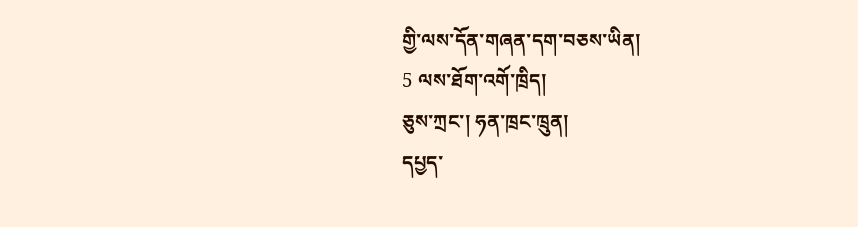གྱི་ལས་དོན་གཞན་དག་བཅས་ཡིན།
5 ལས་ཐོག་འགོ་ཁྲིད།
ཅུས་ཀྲང་། ཧན་ཁྲང་ཁྲུན།
དཔྱད་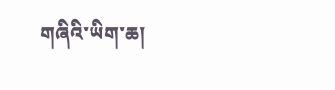གཞིའི་ཡིག་ཆ།